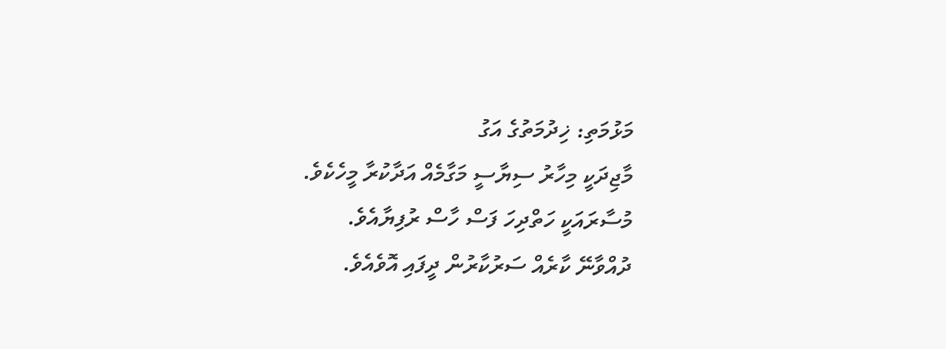މަޅުމަތި: ޚިދުމަތުގެ އަގު
މާޖިދަކީ މިހާރު ސިޔާސީ މަގާމެއް އަދާކުރާ މީހެކެވެ.
މުސާރައަކީ ހަތްދިހަ ފަސް ހާސް ރުފިޔާއެވެ.
ދުއްވާނޭ ކާރެއް ސަރުކާރުން ދީފައި އޮވެއެވެ.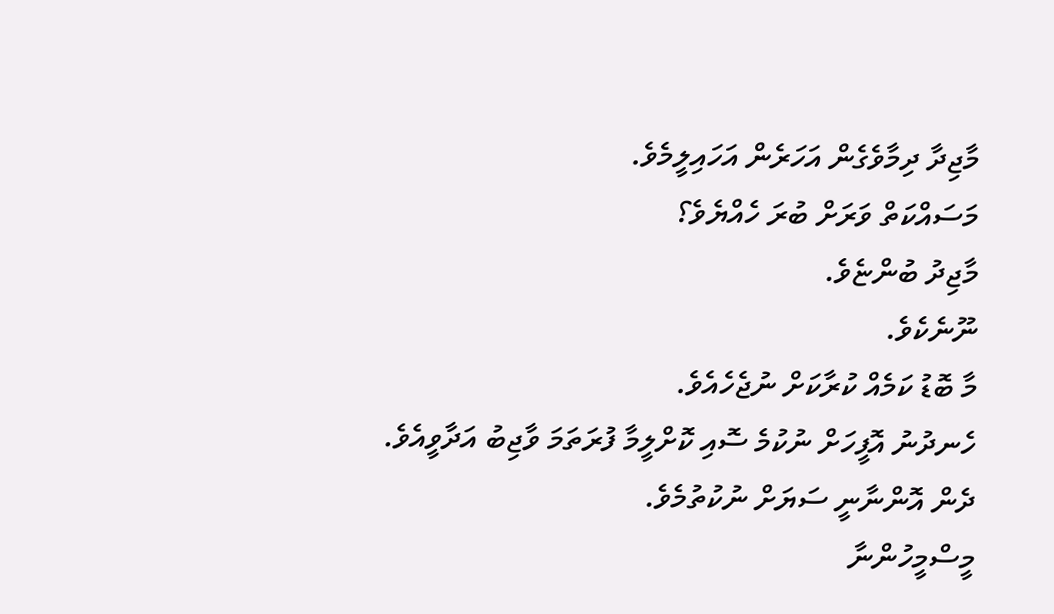މާޖިދާ ދިމާވެގެން އަހަރެން އަހައިލީމެވެ.
މަސައްކަތް ވަރަށް ބުރަ ހެއްޔެވެ؟
މާޖިދު ބުންޏެވެ.
ނޫނެކެވެ.
މާ ބޮޑު ކަމެއް ކުރާކަށް ނުޖެހެއެވެ.
ހެނދުނު އޮފީހަށް ނުކުމެ ސޮއި ކޮށްލީމާ ފުރަތަމަ ވާޖިބު އަދާވީއެވެ.
ދެން އޮންނާނީ ސަޔަށް ނުކުތުމެވެ.
މީސްމީހުންނާ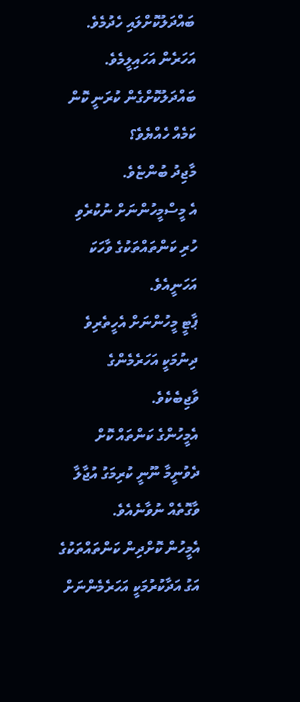ބައްދަލުކޮށްލައި ހެދުމެވެ.
އަހަރެން އަހައިލީމެވެ.
ބައްދަލުކޮށްގެން ކުރަނީ ކޮން ކަމެއް ހެއްޔެވެ؟
މާޖިދު ބުންޏެވެ.
އެ މީސްމީހުންނަށް ނުކުރެވި ހުރި ކަންތައްތަކުގެ ވާހަކަ އަހަނީއެވެ.
ޕާޓީ މީހުންނަށް އެހީތެރިވެ ދިނުމަކީ އަހަރެމެންގެ ވާޖިބެކެވެ.
އެމީހުންގެ ކަންތައް ކޮށް ދެވުނީމާ ނޫނީ ކުރިމަގު އުޖާލާ ވާގޮތެއް ނުވާނެއެވެ.
އެމީހުން ކޮށްދިން ކަންތައްތަކުގެ އަގު އަދާކުރުމަކީ އަހަރެމެންނަށް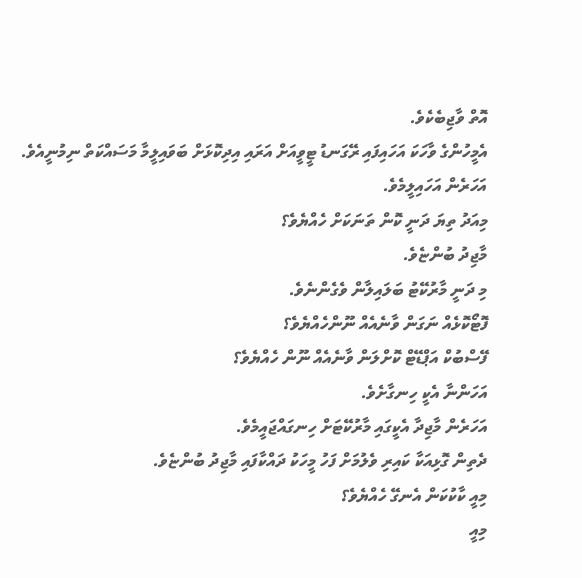އޮތް ވާޖިބެކެވެ.
އެމީހުންގެ ވާހަކަ އަހައިފައި ރޭގަނޑު ޓީވީއަށް އަރައި އިދިކޮޅަށް ބަވައިލީމާ މަސައްކަތް ނިމުނީއެވެ.
އަހަރެން އަހައިލީމެވެ.
މިއަދު ތިޔަ ދަނީ ކޮން ތަނަކަށް ހެއްޔެވެ؟
މާޖިދު ބުންޏެވެ.
މި ދަނީ މާރުކޭޓު ބަލައިލާން ވެގެންނެވެ.
ފޮޓޯކޮޅެއް ނަގަން ވާނެއެއް ނޫންހެއްޔެވެ؟
ފޭސްބުކް އަޕްޑޭޓް ކޮށްލަން ވާނެއެއް ނޫން ހެއްޔެވެ؟
އަހަންނާ އެކީ ހިނގާށެވެ.
އަހަރެން މާޖިދާ އެކީގައި މާރުކޭޓަށް ހިނގައްޖައީމެވެ.
ދެތިން ގޮޅިއަކާ ކައިރި ވެލުމަށް ފަހު މީހަކު ދައްކާފައި މާޖިދު ބުންޏެވެ.
މިއީ ކާކުކަން އެނގޭ ހެއްޔެވެ؟
މިއީ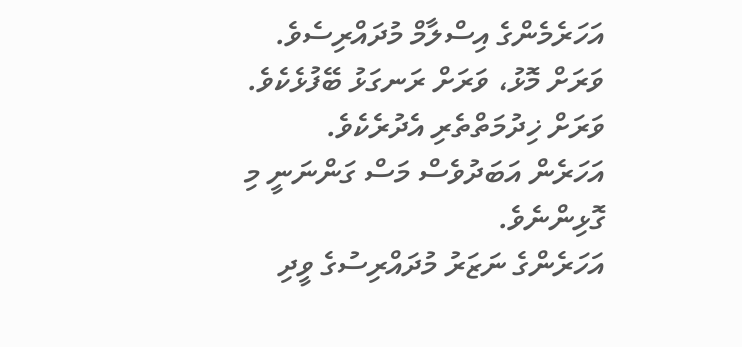އަހަރެމެންގެ އިސްލާމް މުދައްރިސެވެ.
ވަރަށް މޮޅު، ވަރަށް ރަނގަޅު ބޭފުޅެކެވެ.
ވަރަށް ޚިދުމަތްތެރި އެދުރެކެވެ.
އަހަރެން އަބަދުވެސް މަސް ގަންނަނީ މި ގޮޅިންނެވެ.
އަހަރެންގެ ނަޒަރު މުދައްރިސުގެ ވީދި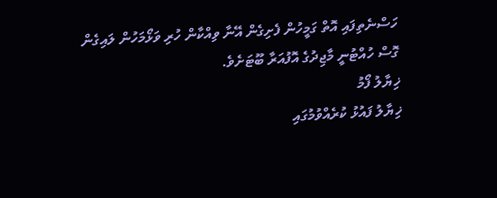ހަސްނެތިފައި އޮތް ގަމީހުން ފެށިގެން އޭނާ ވިއްކާން ހުރި ވަޅޯމަހުން ލައިގެން ގޮސް ހުއްޓުނީ މާޖިދުގެ އޮފުއަރާ ބޫޓަށެވެ.
ޚިޔާލު ފޯމު
ޚިޔާލު ފައުޅު ކުރެއްވުމުގައި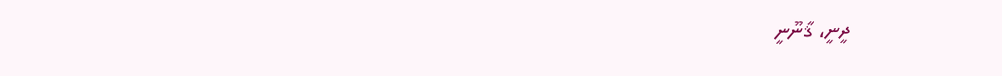ދީނީ، ޤާނޫނީ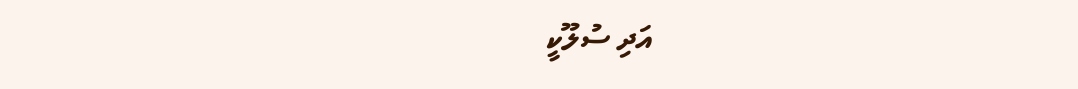އަދި ސުލޫކީ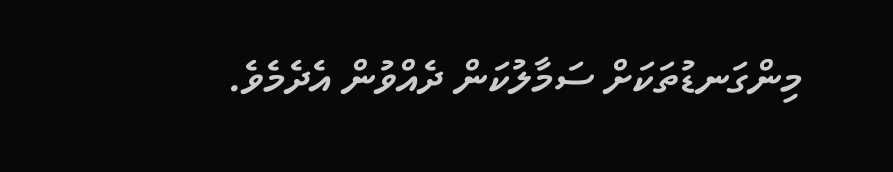މިންގަނޑުތަކަށް ސަމާލުކަން ދެއްވުން އެދެމެވެ.